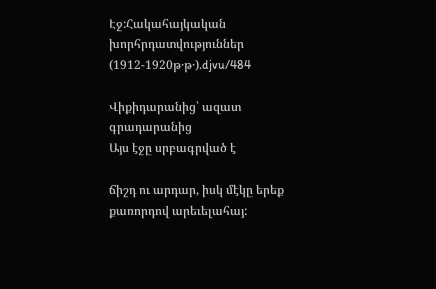Էջ:Հակահայկական խորհրդատվություններ (1912-1920թ․թ․).djvu/484

Վիքիդարանից՝ ազատ գրադարանից
Այս էջը սրբագրված է

ճիշդ ու արդար, իսկ մէկը երեք քառորդով արեւելահայ: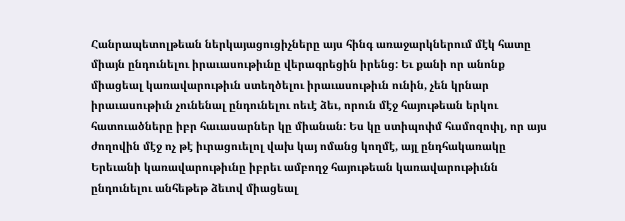Հանրապետոլթեան ներկայացուցիչները այս հինգ առաջարկներում մէկ հատը միայն ընդունելու իրաւասութիւնը վերագրեցին իրենց: Եւ քանի որ անոնք միացեալ կառավարութիւն ստեղծելու իրաւասութիւն ունին, չեն կրնար իրաւասութիւն չունենալ ընդունելու ոեւէ ձեւ, որուն մէջ հայութեան երկու հատուածները իբր հաւասարներ կը միանան: Ես կը ստիպոփմ հւսմոզոփլ, որ այս ժողովին մէջ ոչ թէ իւրացուելոլ վախ կայ ոմանց կողմէ, այլ ընդհակառակը Երեւանի կառավարութիւնը իբրեւ ամբողջ հայութեան կառավարութիւնն ընդունելու անհեթեթ ձեւով միացեալ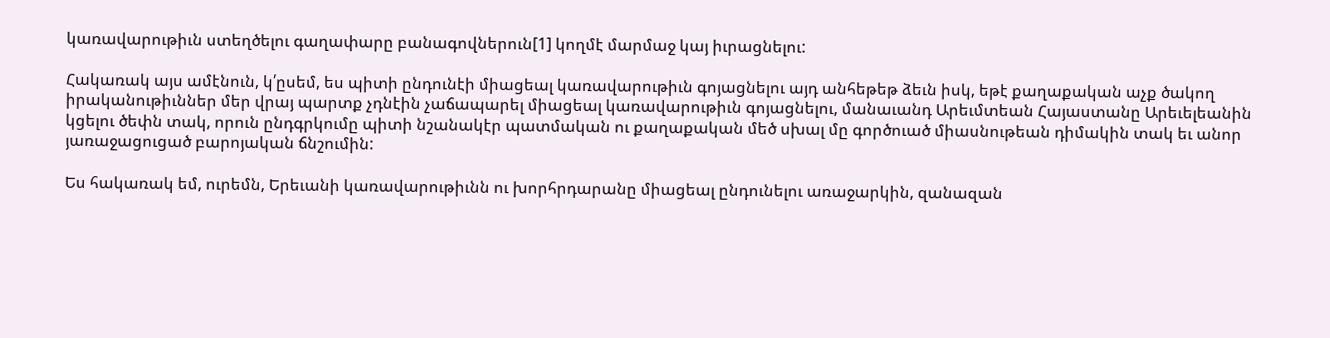կառավարութիւն ստեղծելու գաղափարը բանագովներուն[1] կողմէ մարմաջ կայ իւրացնելու:

Հակառակ այս ամէնուն, կ՛ըսեմ, ես պիտի ընդունէի միացեալ կառավարութիւն գոյացնելու այդ անհեթեթ ձեւն իսկ, եթէ քաղաքական աչք ծակող իրականութիւններ մեր վրայ պարտք չդնէին չաճապարել միացեալ կառավարութիւն գոյացնելու, մանաւանդ Արեւմտեան Հայաստանը Արեւելեանին կցելու ծեփն տակ, որուն ընդգրկումը պիտի նշանակէր պատմական ու քաղաքական մեծ սխալ մը գործուած միասնութեան դիմակին տակ եւ անոր յառաջացուցած բարոյական ճնշումին:

Ես հակառակ եմ, ուրեմն, Երեւանի կառավարութիւնն ու խորհրդարանը միացեալ ընդունելու առաջարկին, զանազան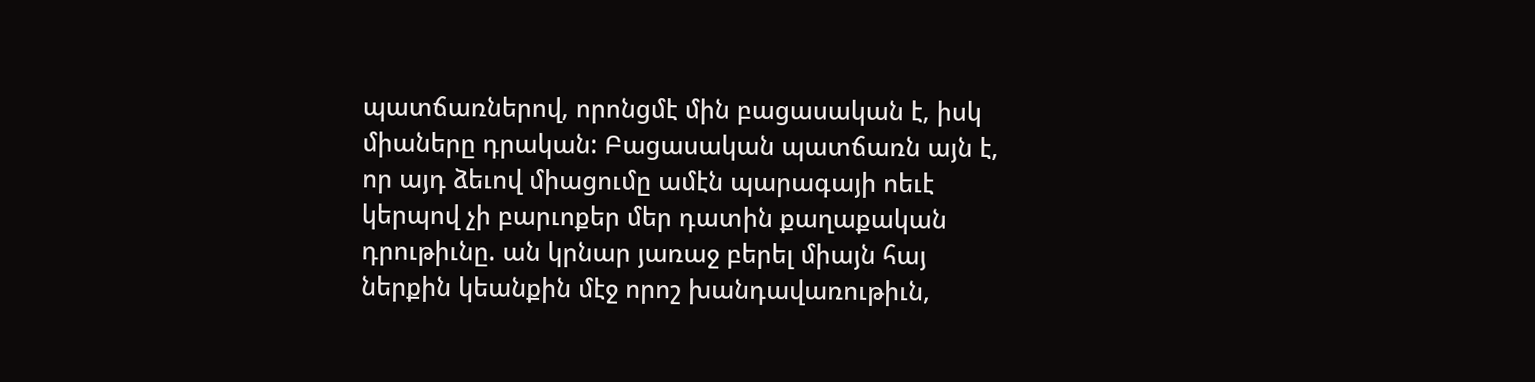պատճառներով, որոնցմէ մին բացասական է, իսկ միաները դրական: Բացասական պատճառն այն է, որ այդ ձեւով միացումը ամէն պարագայի ոեւէ կերպով չի բարւոքեր մեր դատին քաղաքական դրութիւնը. ան կրնար յառաջ բերել միայն հայ ներքին կեանքին մէջ որոշ խանդավառութիւն,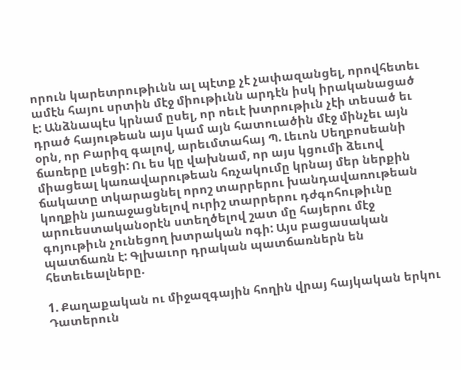որուն կարետրութիւնն ալ պէտք չէ չափազանցել, որովհետեւ ամէն հայու սրտին մէջ միութիւնն արդէն իսկ իրականացած է: Անձնապէս կրնամ ըսել, որ ոեւէ խտրութիւն չէի տեսած եւ դրած հայութեան այս կամ այն հատուածին մէջ մինչեւ այն օրն, որ Բարիզ գալով, արեւմտահայ Պ. Լեւոն Սեղբոսեանի ճառերը լսեցի: Ու ես կը վախնամ, որ այս կցումի ձեւով միացեալ կառավարութեան հռչակումը կրնայ մեր ներքին ճակատը տկարացնել որոշ տարրերու խանդավառութեան կողքին յառաջացնելով ուրիշ տարրերու դժգոհութիւնը արուեստականօրէն ստեղծելով շատ մը հայերու մէջ գոյութիւն չունեցող խտրական ոգի: Այս բացասական պատճառն է: Գլխաւոր դրական պատճառներն են հետեւեալները.

1. Քաղաքական ու միջազգային հողին վրայ հայկական երկու Դատերուն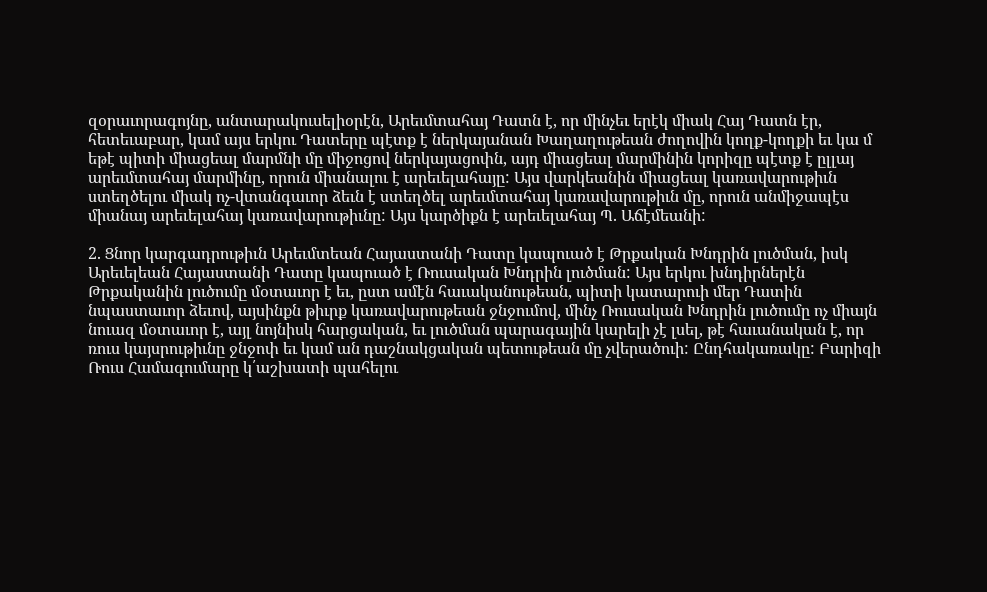զօրաւորագոյնը, անտարակուսելիօրէն, Արեւմտահայ Դատն է, որ մինչեւ երէկ միակ Հայ Դատն էր, հետեւաբար, կամ այս երկու Դատերը պէտք է ներկայանան Խաղաղութեան ժողովին կողք-կողքի եւ կա մ եթէ պիտի միացեալ մարմնի մը միջոցով ներկայացոփն, այդ միացեալ մարմինին կորիզը պէտք է ըլլայ արեւմտահայ մարմինը, որուն միանալու է արեւելահայը: Այս վարկեանին միացեալ կառավարութիւն ստեղծելու միակ ոչ-վտանգաւոր ձեւն է ստեղծել արեւմտահայ կառավարութիւն մը, որուն անմիջապէս միանայ արեւելահայ կառավարութիւնը: Այս կարծիքն է արեւելահայ Պ. Աճէմեանի:

2. Ցնոր կարգադրութիւն Արեւմտեան Հայաստանի Դատը կապուած է Թրքական Խնդրին լուծման, իսկ Արեւելեան Հայաստանի Դատը կապուած է Ռուսական Խնդրին լուծման: Այս երկու խնդիրներէն Թրքականին լուծումը մօտաւոր է եւ, ըստ ամէն հաւականութեան, պիտի կատարուի մեր Դատին նպաստաւոր ձեւով, այսինքն թիւրք կառավարութեան ջնջումով, մինչ Ռուսական Խնդրին լուծումը ոչ միայն նուազ մօտաւոր է, այլ նոյնիսկ հարցական, եւ լուծման պարագային կարելի չէ լսել, թէ հաւանական է, որ ռուս կայսրութիւնը ջնջոփ եւ կամ ան դաշնակցական պետութեան մը չվերածուի: Ընդհակառակը: Բարիզի Ռուս Համագումարը կ՛աշխատի պահելու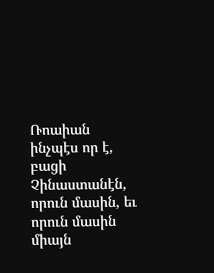Ռոաիան ինչպէս որ է, բացի Չինաստանէն, որուն մասին, եւ որուն մասին միայն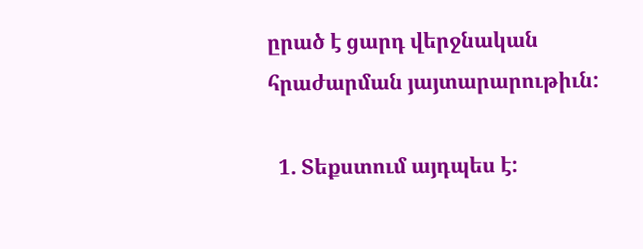ըրած է ցարդ վերջնական հրաժարման յայտարարութիւն:

  1. Տեքստում այդպես է: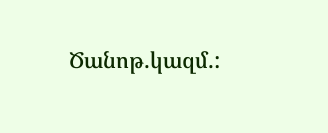Ծանոթ.կազմ.: